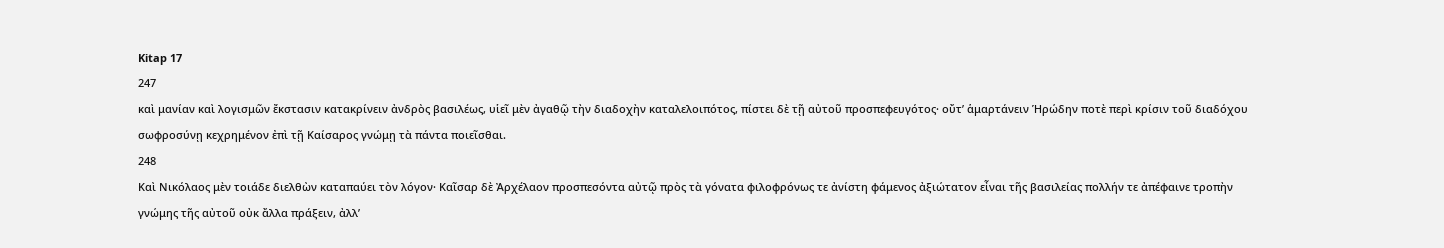Kitap 17
247
καὶ μανίαν καὶ λογισμῶν ἔκστασιν κατακρίνειν ἀνδρὸς βασιλέως, υἱεῖ μὲν ἀγαθῷ τὴν διαδοχὴν καταλελοιπότος, πίστει δὲ τῇ αὐτοῦ προσπεφευγότος· οὔτʼ ἁμαρτάνειν Ἡρώδην ποτὲ περὶ κρίσιν τοῦ διαδόχου σωφροσύνῃ κεχρημένον ἐπὶ τῇ Καίσαρος γνώμῃ τὰ πάντα ποιεῖσθαι.
248
Καὶ Νικόλαος μὲν τοιάδε διελθὼν καταπαύει τὸν λόγον· Καῖσαρ δὲ Ἀρχέλαον προσπεσόντα αὐτῷ πρὸς τὰ γόνατα φιλοφρόνως τε ἀνίστη φάμενος ἀξιώτατον εἶναι τῆς βασιλείας πολλήν τε ἀπέφαινε τροπὴν γνώμης τῆς αὐτοῦ οὐκ ἄλλα πράξειν, ἀλλʼ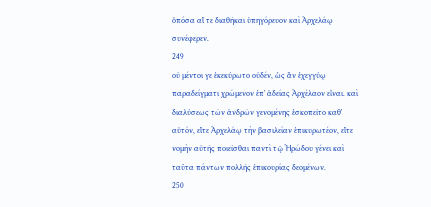ὁπόσα αἵ τε διαθῆκαι ὑπηγόρευον καὶ Ἀρχελάῳ συνέφερεν.
249
οὐ μέντοι γε ἐκεκύρωτο οὐδέν, ὡς ἂν ἐχεγγύῳ παραδείγματι χρώμενον ἐπʼ ἀδείας Ἀρχέλαον εἶναι. καὶ διαλύσεως τῶν ἀνδρῶν γενομένης ἐσκοπεῖτο καθʼ αὑτόν, εἴτε Ἀρχελάῳ τὴν βασιλείαν ἐπικυρωτέον, εἴτε νομὴν αὐτῆς ποιεῖσθαι παντὶ τῷ Ἡρώδου γένει καὶ ταῦτα πάντων πολλῆς ἐπικουρίας δεομένων.
250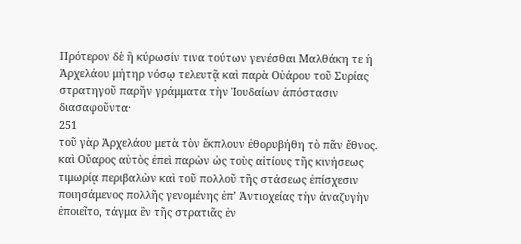Πρότερον δὲ ἢ κύρωσίν τινα τούτων γενέσθαι Μαλθάκη τε ἡ Ἀρχελάου μήτηρ νόσῳ τελευτᾷ καὶ παρὰ Οὐάρου τοῦ Συρίας στρατηγοῦ παρῆν γράμματα τὴν Ἰουδαίων ἀπόστασιν διασαφοῦντα·
251
τοῦ γὰρ Ἀρχελάου μετὰ τὸν ἔκπλουν ἐθορυβήθη τὸ πᾶν ἔθνος. καὶ Οὔαρος αὐτὸς ἐπεὶ παρὼν ὡς τοὺς αἰτίους τῆς κινήσεως τιμωρίᾳ περιβαλὼν καὶ τοῦ πολλοῦ τῆς στάσεως ἐπίσχεσιν ποιησάμενος πολλῆς γενομένης ἐπʼ Ἀντιοχείας τὴν ἀναζυγὴν ἐποιεῖτο, τάγμα ἓν τῆς στρατιᾶς ἐν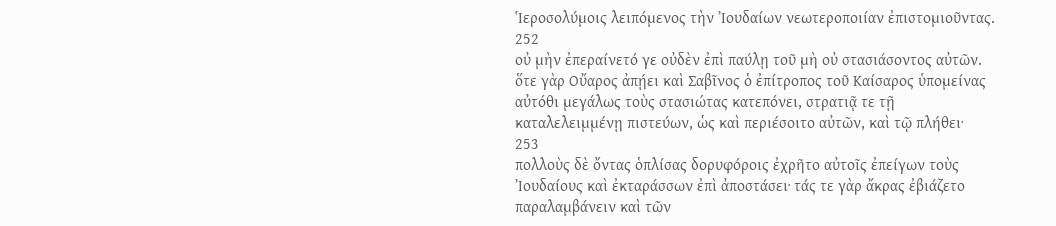Ἱεροσολύμοις λειπόμενος τὴν Ἰουδαίων νεωτεροποιίαν ἐπιστομιοῦντας.
252
οὐ μὴν ἐπεραίνετό γε οὐδὲν ἐπὶ παύλῃ τοῦ μὴ οὐ στασιάσοντος αὐτῶν. ὅτε γὰρ Οὔαρος ἀπῄει καὶ Σαβῖνος ὁ ἐπίτροπος τοῦ Καίσαρος ὑπομείνας αὐτόθι μεγάλως τοὺς στασιώτας κατεπόνει, στρατιᾷ τε τῇ καταλελειμμένῃ πιστεύων, ὡς καὶ περιέσοιτο αὐτῶν, καὶ τῷ πλήθει·
253
πολλοὺς δὲ ὄντας ὁπλίσας δορυφόροις ἐχρῆτο αὐτοῖς ἐπείγων τοὺς Ἰουδαίους καὶ ἐκταράσσων ἐπὶ ἀποστάσει· τάς τε γὰρ ἄκρας ἐβιάζετο παραλαμβάνειν καὶ τῶν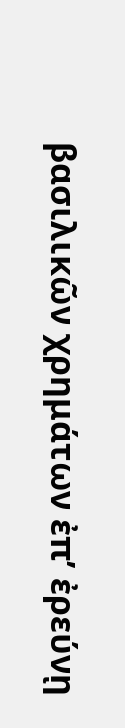βασιλικῶν χρημάτων ἐπʼ ἐρεύνῃ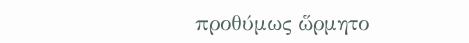προθύμως ὥρμητο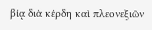βίᾳ διὰ κέρδη καὶ πλεονεξιῶν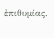ἐπιθυμίας.